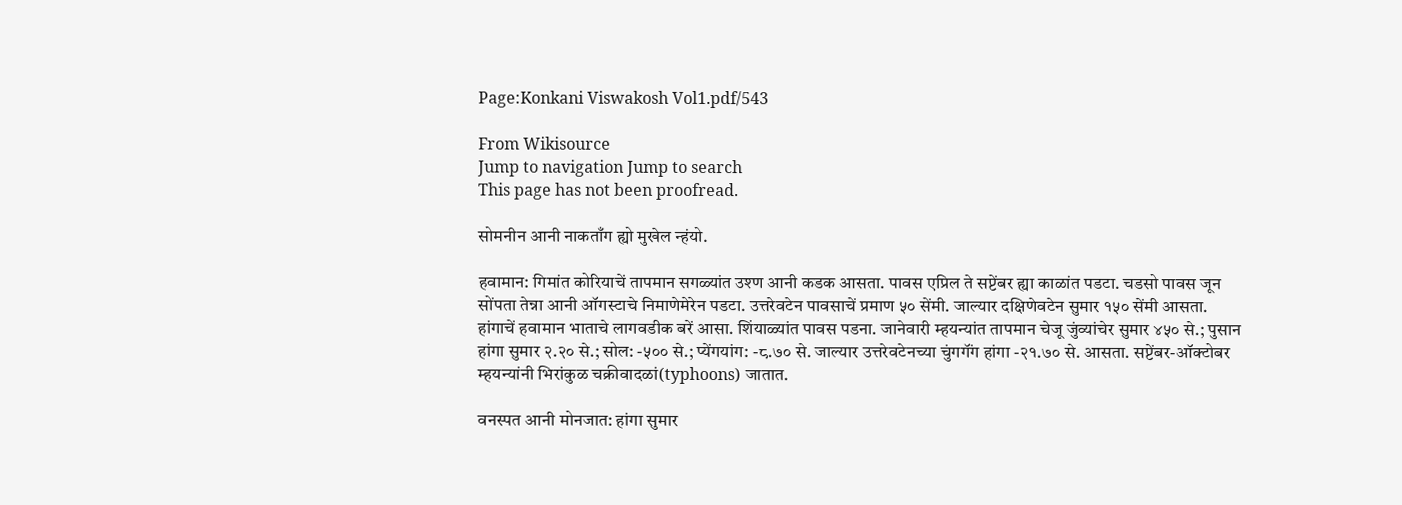Page:Konkani Viswakosh Vol1.pdf/543

From Wikisource
Jump to navigation Jump to search
This page has not been proofread.

सोमनीन आनी नाकताँग ह्यो मुखेल न्हंयो.

हवामान: गिमांत कोरियाचें तापमान सगळ्यांत उश्ण आनी कडक आसता. पावस एप्रिल ते सप्टेंबर ह्या काळांत पडटा. चडसो पावस जून सोंपता तेन्ना आनी ऑगस्टाचे निमाणेमेरेन पडटा. उत्तरेवटेन पावसाचें प्रमाण ५० सेंमी. जाल्यार दक्षिणेवटेन सुमार १५० सेंमी आसता. हांगाचें हवामान भाताचे लागवडीक बरें आसा. शिंयाळ्यांत पावस पडना. जानेवारी म्हयन्यांत तापमान चेजू जुंव्यांचेर सुमार ४५० से.; पुसान हांगा सुमार २.२० से.; सोल: -५०० से.; प्येंगयांग: -८.७० से. जाल्यार उत्तरेवटेनच्या चुंगगॅंग हांगा -२१.७० से. आसता. सप्टेंबर-ऑक्टोबर म्हयन्यांनी भिरांकुळ चक्रीवादळां(typhoons) जातात.

वनस्पत आनी मोनजात: हांगा सुमार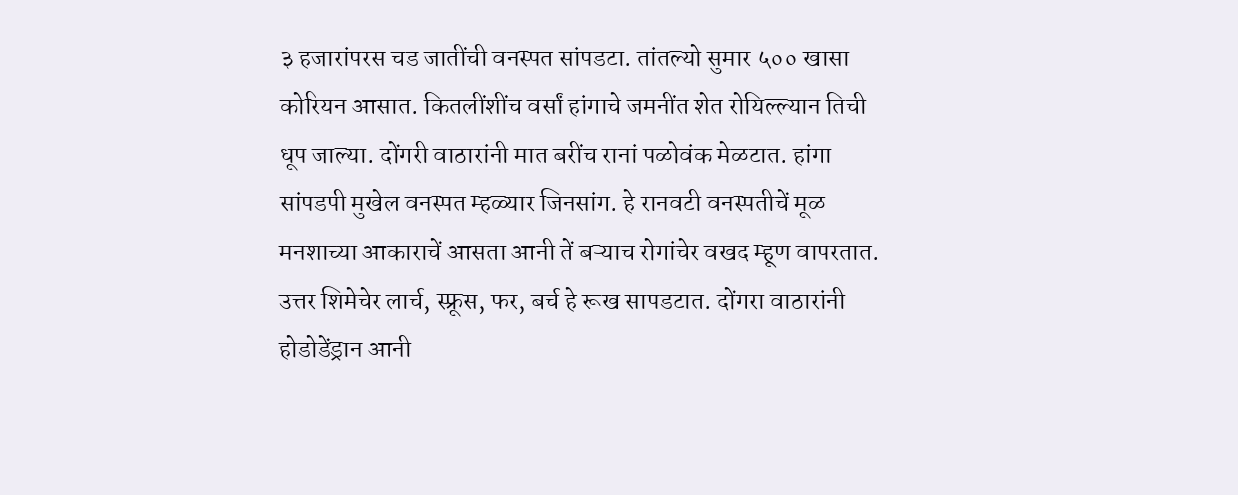३ हजारांपरस चड जातींची वनस्पत सांपडटा. तांतल्यो सुमार ५०० खासा कोरियन आसात. कितलींशींच वर्सां हांगाचे जमनींत शेत रोयिल्ल्यान तिची धूप जाल्या. दोंगरी वाठारांनी मात बरींच रानां पळोवंक मेळटात. हांगा सांपडपी मुखेल वनस्पत म्हळ्यार जिनसांग. हे रानवटी वनस्पतीचें मूळ मनशाच्या आकाराचें आसता आनी तें बऱ्याच रोगांचेर वखद म्हूण वापरतात. उत्तर शिमेचेर लार्च, स्फ्रूस, फर, बर्च हे रूख सापडटात. दोंगरा वाठारांनी होडोडेंड्रान आनी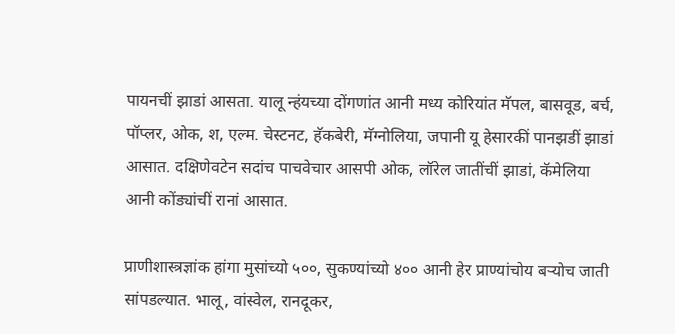पायनचीं झाडां आसता. यालू न्हंयच्या दोंगणांत आनी मध्य कोरियांत मॅपल, बासवूड, बर्च, पॉप्लर, ओक, श, एल्म. चेस्टनट, हॅकबेरी, मॅग्नोलिया, जपानी यू हेसारकीं पानझडीं झाडां आसात. दक्षिणेवटेन सदांच पाचवेचार आसपी ओक, लॉरेल जातींचीं झाडां, कॅमेलिया आनी कोंड्यांचीं रानां आसात.

प्राणीशास्त्रज्ञांक हांगा मुसांच्यो ५००, सुकण्यांच्यो ४०० आनी हेर प्राण्यांचोय बऱ्योच जाती सांपडल्यात. भालू, वांस्वेल, रानदूकर,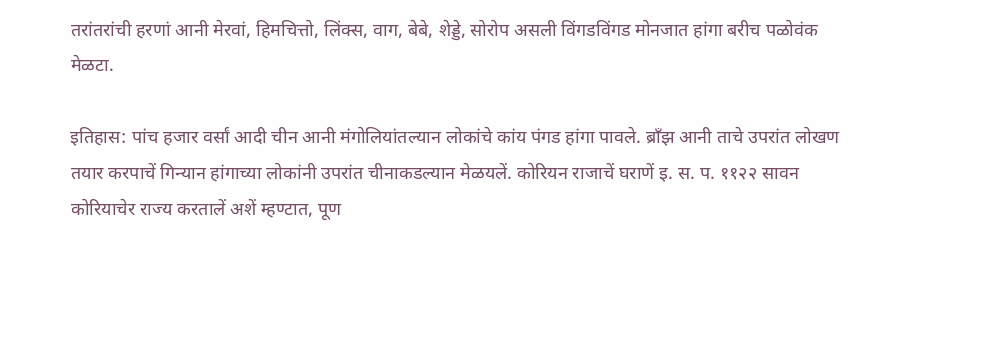तरांतरांची हरणां आनी मेरवां, हिमचित्तो, लिंक्स, वाग, बेबे, शेड्डे, सोरोप असली विंगडविंगड मोनजात हांगा बरीच पळोवंक मेळटा.

इतिहास: पांच हजार वर्सां आदी चीन आनी मंगोलियांतल्यान लोकांचे कांय पंगड हांगा पावले. ब्राँझ आनी ताचे उपरांत लोखण तयार करपाचें गिन्यान हांगाच्या लोकांनी उपरांत चीनाकडल्यान मेळयलें. कोरियन राजाचें घराणें इ. स. प. ११२२ सावन कोरियाचेर राज्य करतालें अशें म्हण्टात, पूण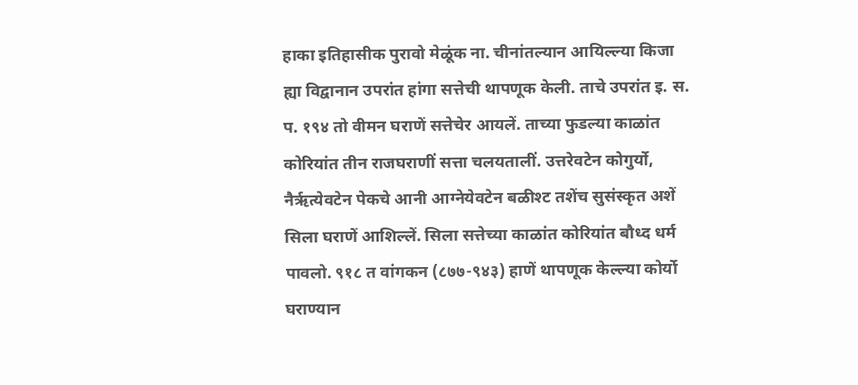हाका इतिहासीक पुरावो मेळूंक ना. चीनांतल्यान आयिल्ल्या किजा ह्या विद्वानान उपरांत हांगा सत्तेची थापणूक केली. ताचे उपरांत इ. स. प. १९४ तो वीमन घराणें सत्तेचेर आयलें. ताच्या फुडल्या काळांत कोरियांत तीन राजघराणीं सत्ता चलयतालीं. उत्तरेवटेन कोगुर्यो, नैर्ऋत्येवटेन पेकचे आनी आग्नेयेवटेन बळीश्ट तशेंच सुसंस्कृत अशें सिला घराणें आशिल्लें. सिला सत्तेच्या काळांत कोरियांत बौध्द धर्म पावलो. ९१८ त वांगकन (८७७-९४३) हाणें थापणूक केल्ल्या कोर्यो घराण्यान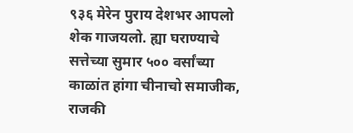९३६ मेरेन पुराय देशभर आपलो शेक गाजयलो. ह्या घराण्याचे सत्तेच्या सुमार ५०० वर्सांच्या काळांत हांगा चीनाचो समाजीक, राजकी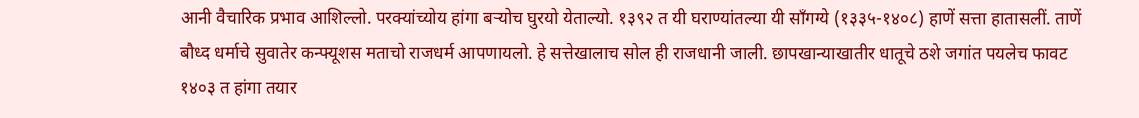आनी वैचारिक प्रभाव आशिल्लो. परक्यांच्योय हांगा बऱ्योच घुरयो येताल्यो. १३९२ त यी घराण्यांतल्या यी साँगग्ये (१३३५-१४०८) हाणें सत्ता हातासलीं. ताणें बौध्द धर्माचे सुवातेर कन्फ्यूशस मताचो राजधर्म आपणायलो. हे सत्तेखालाच सोल ही राजधानी जाली. छापखान्याखातीर धातूचे ठशे जगांत पयलेच फावट १४०३ त हांगा तयार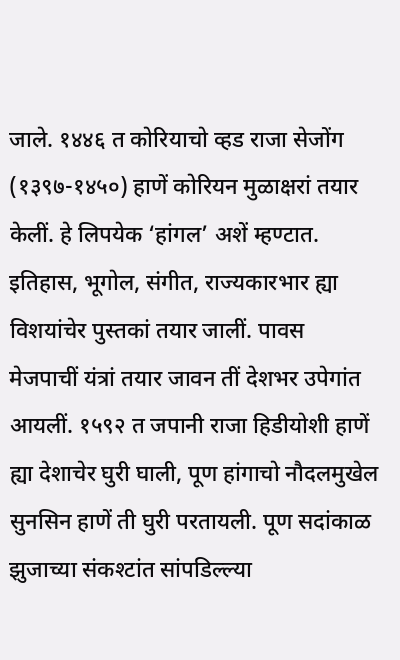जाले. १४४६ त कोरियाचो व्हड राजा सेजोंग (१३९७-१४५०) हाणें कोरियन मुळाक्षरां तयार केलीं. हे लिपयेक ‘हांगल’ अशें म्हण्टात. इतिहास, भूगोल, संगीत, राज्यकारभार ह्या विशयांचेर पुस्तकां तयार जालीं. पावस मेजपाचीं यंत्रां तयार जावन तीं देशभर उपेगांत आयलीं. १५९२ त जपानी राजा हिडीयोशी हाणें ह्या देशाचेर घुरी घाली, पूण हांगाचो नौदलमुखेल सुनसिन हाणें ती घुरी परतायली. पूण सदांकाळ झुजाच्या संकश्टांत सांपडिल्ल्या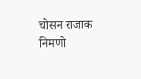चोसन राजाक निमणो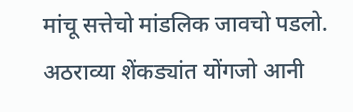मांचू सत्तेचो मांडलिक जावचो पडलो. अठराव्या शेंकड्यांत योंगजो आनी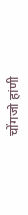चोंगजो हांणी